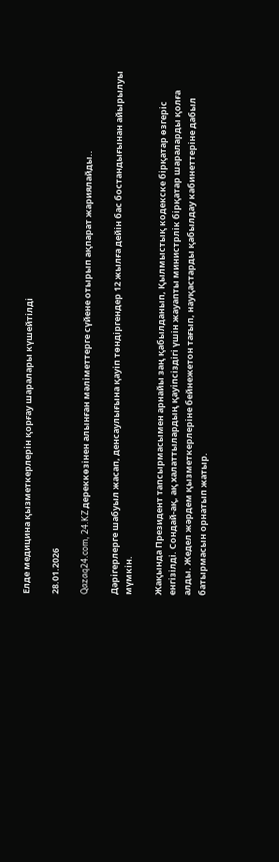Елде медицина қызметкерлерін қорғау шаралары күшейтілді

28.01.2026

Qazaq24.com, 24.KZ дереккөзінен алынған мәліметтерге сүйене отырып ақпарат жариялайды..

Дәрігерлерге шабуыл жасап, денсаулығына қауіп төндіргендер 12 жылға дейін бас бостандығынан айырылуы мүмкін.

Жақында Президент тапсырмасымен арнайы заң қабылданып, Қылмыстық кодекске бірқатар өзгеріс енгізілді. Сондай-ақ, ақ халаттылардың қауіпсіздігі үшін жауапты министрлік бірқатар шараларды қолға алды. Жедел жәрдем қызметкерлеріне бейнежетон тағып, науқастарды қабылдау кабинеттеріне дабыл батырмасын орнатып жатыр.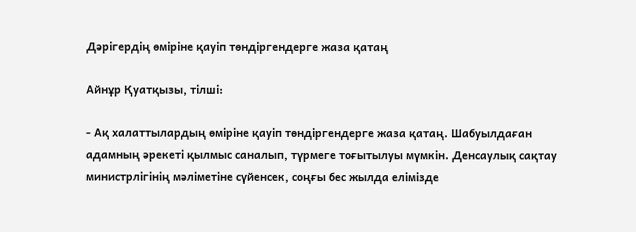Дәрігердің өміріне қауіп төндіргендерге жаза қатаң

Айнұр Қуатқызы, тілші:

- Ақ халаттылардың өміріне қауіп төндіргендерге жаза қатаң. Шабуылдаған адамның әрекеті қылмыс саналып, түрмеге тоғытылуы мүмкін. Денсаулық сақтау министрлігінің мәліметіне сүйенсек, соңғы бес жылда елімізде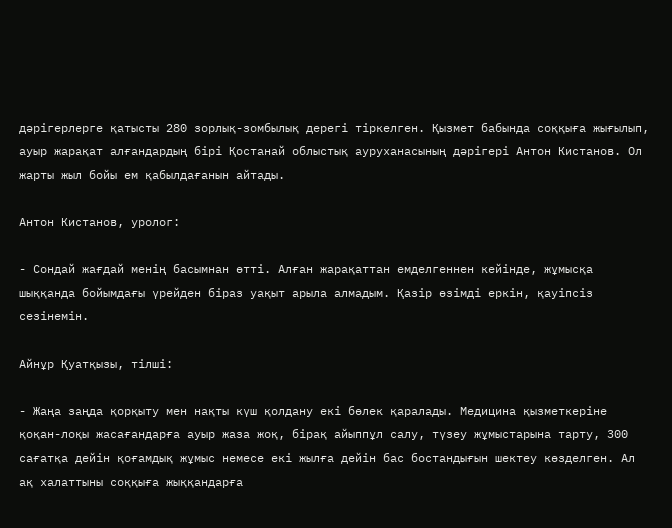дәрігерлерге қатысты 280 зорлық-зомбылық дерегі тіркелген. Қызмет бабында соққыға жығылып, ауыр жарақат алғандардың бірі Қостанай облыстық ауруханасының дәрігері Антон Кистанов. Ол жарты жыл бойы ем қабылдағанын айтады.

Антон Кистанов, уролог:

- Сондай жағдай менің басымнан өтті. Алған жарақаттан емделгеннен кейінде, жұмысқа шыққанда бойымдағы үрейден біраз уақыт арыла алмадым. Қазір өзімді еркін, қауіпсіз сезінемін.

Айнұр Қуатқызы, тілші:

- Жаңа заңда қорқыту мен нақты күш қолдану екі бөлек қаралады. Медицина қызметкеріне қоқан-лоқы жасағандарға ауыр жаза жоқ, бірақ айыппұл салу, түзеу жұмыстарына тарту, 300 сағатқа дейін қоғамдық жұмыс немесе екі жылға дейін бас бостандығын шектеу көзделген. Ал ақ халаттыны соққыға жыққандарға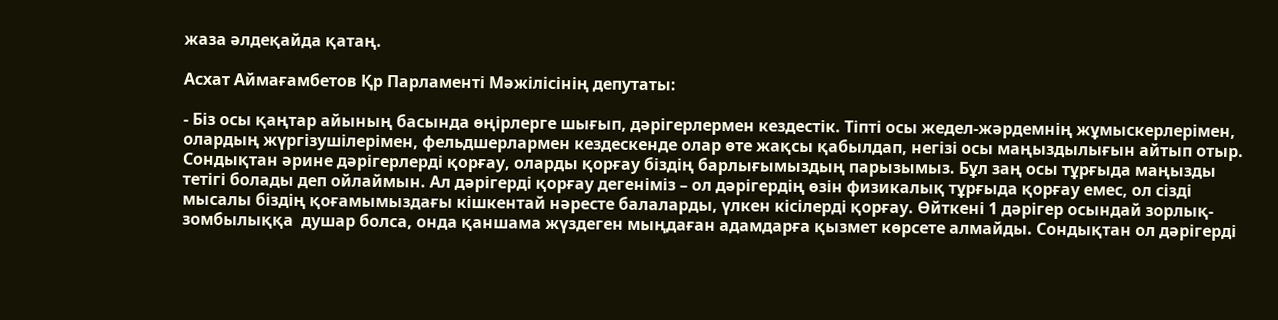жаза әлдеқайда қатаң.

Асхат Аймағамбетов Қр Парламенті Мәжілісінің депутаты:

- Біз осы қаңтар айының басында өңірлерге шығып, дәрігерлермен кездестік. Тіпті осы жедел-жәрдемнің жұмыскерлерімен, олардың жүргізушілерімен, фельдшерлармен кездескенде олар өте жақсы қабылдап, негізі осы маңыздылығын айтып отыр. Сондықтан әрине дәрігерлерді қорғау, оларды қорғау біздің барлығымыздың парызымыз. Бұл заң осы тұрғыда маңызды тетігі болады деп ойлаймын. Ал дәрігерді қорғау дегеніміз – ол дәрігердің өзін физикалық тұрғыда қорғау емес, ол сізді мысалы біздің қоғамымыздағы кішкентай нәресте балаларды, үлкен кісілерді қорғау. Өйткені 1 дәрігер осындай зорлық-зомбылыққа  душар болса, онда қаншама жүздеген мыңдаған адамдарға қызмет көрсете алмайды. Сондықтан ол дәрігерді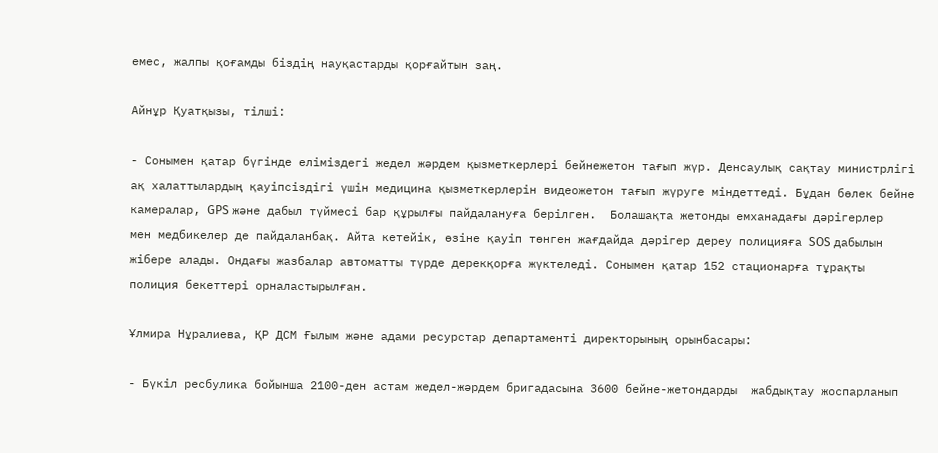емес, жалпы қоғамды біздің науқастарды қорғайтын заң.

Айнұр Қуатқызы, тілші:

- Сонымен қатар бүгінде еліміздегі жедел жәрдем қызметкерлері бейнежетон тағып жүр. Денсаулық сақтау министрлігі ақ халаттылардың қауіпсіздігі үшін медицина қызметкерлерін видеожетон тағып жүруге міндеттеді. Бұдан бөлек бейне камералар, GPS және дабыл түймесі бар құрылғы пайдалануға берілген.  Болашақта жетонды емханадағы дәрігерлер мен медбикелер де пайдаланбақ. Айта кетейік, өзіне қауіп төнген жағдайда дәрігер дереу полицияға SOS дабылын жібере алады. Ондағы жазбалар автоматты түрде дерекқорға жүктеледі. Сонымен қатар 152 стационарға тұрақты полиция бекеттері орналастырылған.

Ұлмира Нұралиева, ҚР ДСМ Ғылым және адами ресурстар департаменті директорының орынбасары:

- Бүкіл ресбулика бойынша 2100-ден астам жедел-жәрдем бригадасына 3600 бейне-жетондарды  жабдықтау жоспарланып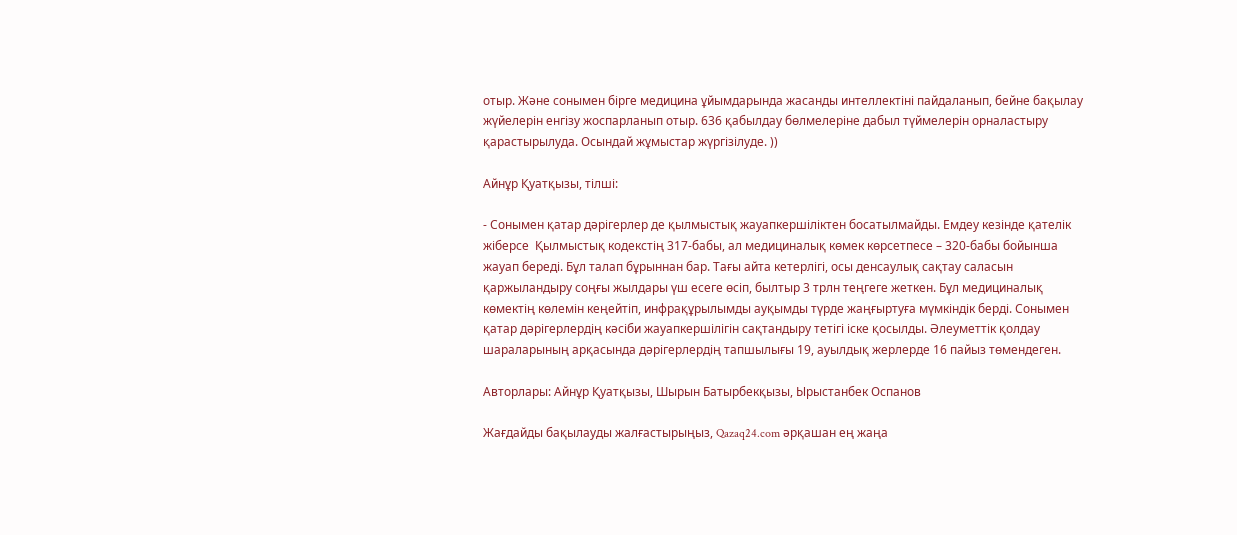отыр. Және сонымен бірге медицина ұйымдарында жасанды интеллектіні пайдаланып, бейне бақылау жүйелерін енгізу жоспарланып отыр. 636 қабылдау бөлмелеріне дабыл түймелерін орналастыру қарастырылуда. Осындай жұмыстар жүргізілуде. ))

Айнұр Қуатқызы, тілші:

- Сонымен қатар дәрігерлер де қылмыстық жауапкершіліктен босатылмайды. Емдеу кезінде қателік жіберсе  Қылмыстық кодекстің 317-бабы, ал медициналық көмек көрсетпесе – 320-бабы бойынша жауап береді. Бұл талап бұрыннан бар. Тағы айта кетерлігі, осы денсаулық сақтау саласын қаржыландыру соңғы жылдары үш есеге өсіп, былтыр 3 трлн теңгеге жеткен. Бұл медициналық көмектің көлемін кеңейтіп, инфрақұрылымды ауқымды түрде жаңғыртуға мүмкіндік берді. Сонымен қатар дәрігерлердің кәсіби жауапкершілігін сақтандыру тетігі іске қосылды. Әлеуметтік қолдау шараларының арқасында дәрігерлердің тапшылығы 19, ауылдық жерлерде 16 пайыз төмендеген.

Авторлары: Айнұр Қуатқызы, Шырын Батырбекқызы, Ырыстанбек Оспанов

Жағдайды бақылауды жалғастырыңыз, Qazaq24.com әрқашан ең жаңа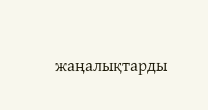жаңалықтарды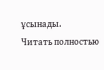ұсынады.
Читать полностью